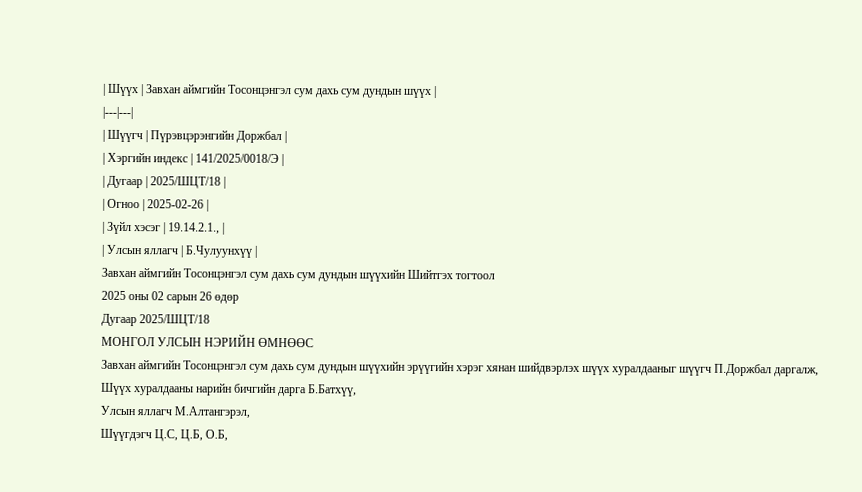| Шүүх | Завхан аймгийн Тосонцэнгэл сум дахь сум дундын шүүх |
|---|---|
| Шүүгч | Пүрэвцэрэнгийн Доржбал |
| Хэргийн индекс | 141/2025/0018/Э |
| Дугаар | 2025/ШЦТ/18 |
| Огноо | 2025-02-26 |
| Зүйл хэсэг | 19.14.2.1., |
| Улсын яллагч | Б.Чулуунхүү |
Завхан аймгийн Тосонцэнгэл сум дахь сум дундын шүүхийн Шийтгэх тогтоол
2025 оны 02 сарын 26 өдөр
Дугаар 2025/ШЦТ/18
МОНГОЛ УЛСЫН НЭРИЙН ӨМНӨӨС
Завхан аймгийн Тосонцэнгэл сум дахь сум дундын шүүхийн эрүүгийн хэрэг хянан шийдвэрлэх шүүх хуралдааныг шүүгч П.Доржбал даргалж,
Шүүх хуралдааны нарийн бичгийн дарга Б.Батхүү,
Улсын яллагч М.Алтангэрэл,
Шүүгдэгч Ц.С, Ц.Б, О.Б,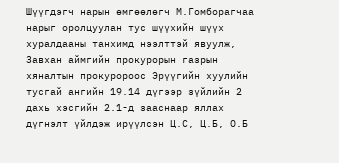Шүүгдэгч нарын өмгөөлөгч М.Гомборагчаа нарыг оролцуулан тус шүүхийн шүүх хуралдааны танхимд нээлттэй явуулж, Завхан аймгийн прокурорын газрын хяналтын прокуророос Эрүүгийн хуулийн тусгай ангийн 19.14 дүгээр зүйлийн 2 дахь хэсгийн 2.1-д зааснаар яллах дүгнэлт үйлдэж ирүүлсэн Ц.С, Ц.Б, О.Б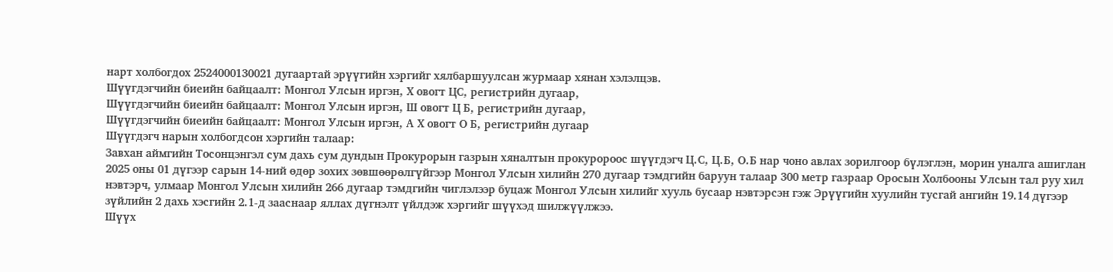нарт холбогдох 2524000130021 дугаартай эрүүгийн хэргийг хялбаршуулсан журмаар хянан хэлэлцэв.
Шүүгдэгчийн биеийн байцаалт: Монгол Улсын иргэн, Х овогт ЦС, регистрийн дугаар,
Шүүгдэгчийн биеийн байцаалт: Монгол Улсын иргэн, Ш овогт Ц Б, регистрийн дугаар,
Шүүгдэгчийн биеийн байцаалт: Монгол Улсын иргэн, А Х овогт О Б, регистрийн дугаар
Шүүгдэгч нарын холбогдсон хэргийн талаар:
Завхан аймгийн Тосонцэнгэл сум дахь сум дундын Прокурорын газрын хяналтын прокуророос шүүгдэгч Ц.С, Ц.Б, О.Б нар чоно авлах зорилгоор бүлэглэн, морин уналга ашиглан 2025 оны 01 дүгээр сарын 14-ний өдөр зохих зөвшөөрөлгүйгээр Монгол Улсын хилийн 270 дугаар тэмдгийн баруун талаар 300 метр газраар Оросын Холбооны Улсын тал руу хил нэвтэрч, улмаар Монгол Улсын хилийн 266 дугаар тэмдгийн чиглэлээр буцаж Монгол Улсын хилийг хууль бусаар нэвтэрсэн гэж Эрүүгийн хуулийн тусгай ангийн 19.14 дүгээр зүйлийн 2 дахь хэсгийн 2.1-д зааснаар яллах дүгнэлт үйлдэж хэргийг шүүхэд шилжүүлжээ.
Шүүх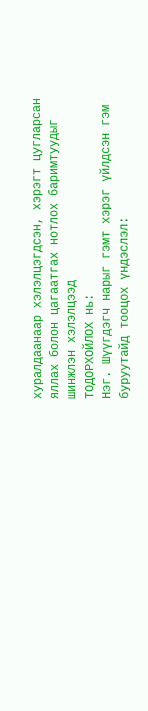хуралдаанаар хэлэлцэгдсэн, хэрэгт цугларсан яллах болон цагаатгах нотлох баримтуудыг шинжлэн хэлэлцээд
ТОДОРХОЙЛОХ нь:
Нэг. Шүүгдэгч нарыг гэмт хэрэг үйлдсэн гэм буруутайд тооцох үндэслэл: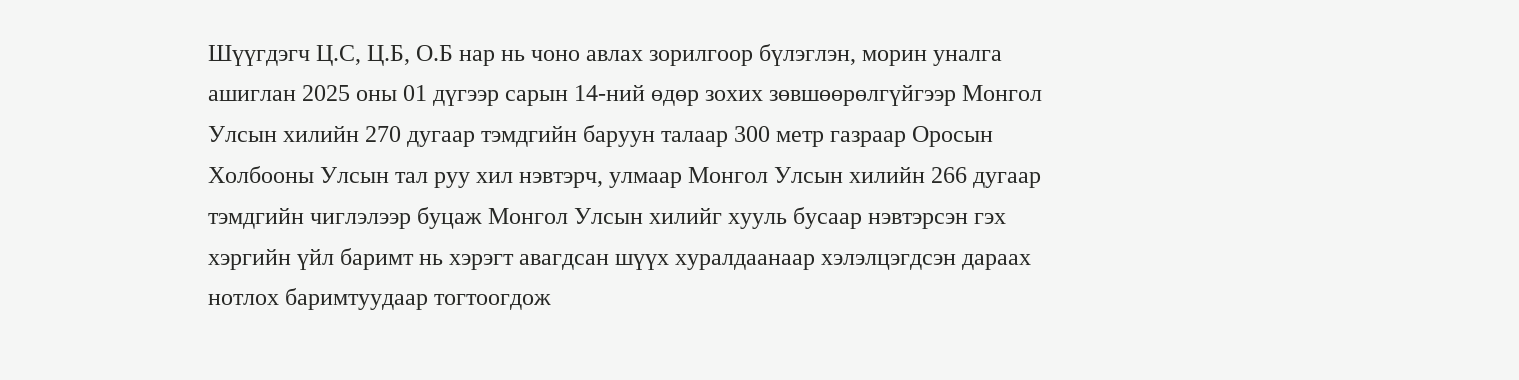Шүүгдэгч Ц.С, Ц.Б, О.Б нар нь чоно авлах зорилгоор бүлэглэн, морин уналга ашиглан 2025 оны 01 дүгээр сарын 14-ний өдөр зохих зөвшөөрөлгүйгээр Монгол Улсын хилийн 270 дугаар тэмдгийн баруун талаар 300 метр газраар Оросын Холбооны Улсын тал руу хил нэвтэрч, улмаар Монгол Улсын хилийн 266 дугаар тэмдгийн чиглэлээр буцаж Монгол Улсын хилийг хууль бусаар нэвтэрсэн гэх хэргийн үйл баримт нь хэрэгт авагдсан шүүх хуралдаанаар хэлэлцэгдсэн дараах нотлох баримтуудаар тогтоогдож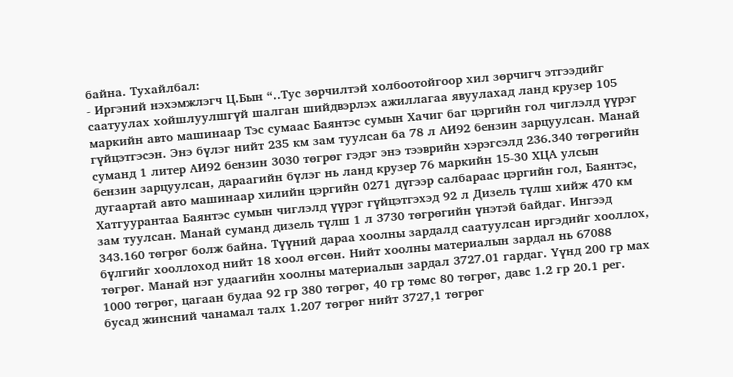байна. Тухайлбал:
- Иргэний нэхэмжлэгч Ц.Бын “..Тус зөрчилтэй холбоотойгоор хил зөрчигч этгээдийг саатуулах хойшлуулшгүй шалган шийдвэрлэх ажиллагаа явуулахад ланд крузер 105 маркийн авто машинаар Тэс сумаас Баянтэс сумын Хачиг баг цэргийн гол чиглэлд үүрэг гүйцэтгэсэн. Энэ бүлэг нийт 235 км зам туулсан ба 78 л АИ92 бензин зарцуулсан. Манай суманд 1 литер АИ92 бензин 3030 төгрөг гэдэг энэ тээврийн хэрэгсэлд 236.340 төгрөгийн бензин зарцуулсан, дараагийн бүлэг нь ланд крузер 76 маркийн 15-30 ХЦА улсын дугаартай авто машинаар хилийн цэргийн 0271 дүгээр салбараас цэргийн гол, Баянтэс, Хатгуурантаа Баянтэс сумын чиглэлд үүрэг гүйцэтгэхэд 92 л Дизель түлш хийж 470 км зам туулсан. Манай суманд дизель түлш 1 л 3730 төгрөгийн үнэтэй байдаг. Ингээд 343.160 төгрөг болж байна. Түүний дараа хоолны зардалд саатуулсан иргэдийг хооллох, бүлгийг хооллоход нийт 18 хоол өгсөн. Нийт хоолны материалын зардал нь 67088 төгрөг. Манай нэг удаагийн хоолны материалын зардал 3727.01 гардаг. Үүнд 200 гр мах 1000 төгрөг, цагаан будаа 92 гр 380 төгрөг, 40 гр төмс 80 төгрөг, давс 1.2 гр 20.1 рег. бусад жинсний чанамал талх 1.207 төгрөг нийт 3727,1 төгрөг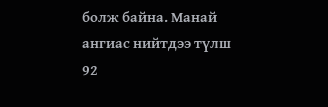болж байна. Манай ангиас нийтдээ түлш 92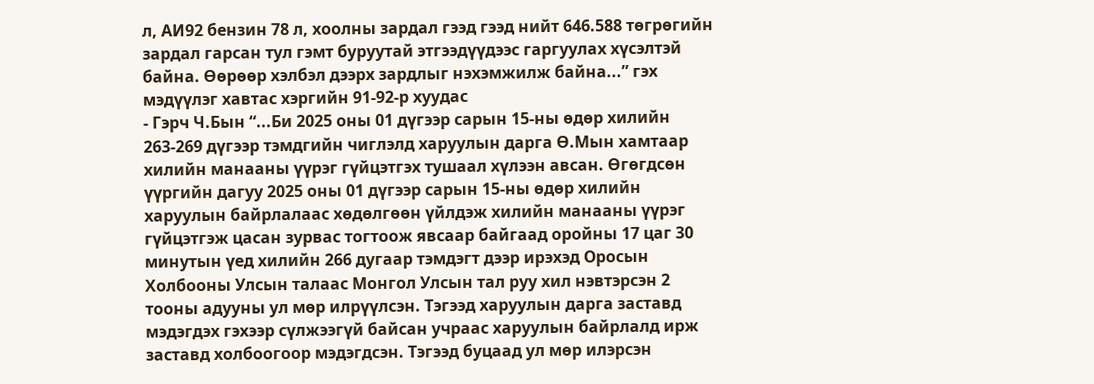л, АИ92 бензин 78 л, хоолны зардал гээд гээд нийт 646.588 төгрөгийн зардал гарсан тул гэмт буруутай этгээдүүдээс гаргуулах хүсэлтэй байна. Өөрөөр хэлбэл дээрх зардлыг нэхэмжилж байна...” гэх мэдүүлэг хавтас хэргийн 91-92-р хуудас
- Гэрч Ч.Бын “...Би 2025 оны 01 дүгээр сарын 15-ны өдөр хилийн 263-269 дүгээр тэмдгийн чиглэлд харуулын дарга Ө.Мын хамтаар хилийн манааны үүрэг гүйцэтгэх тушаал хүлээн авсан. Өгөгдсөн үүргийн дагуу 2025 оны 01 дүгээр сарын 15-ны өдөр хилийн харуулын байрлалаас хөдөлгөөн үйлдэж хилийн манааны үүрэг гүйцэтгэж цасан зурвас тогтоож явсаар байгаад оройны 17 цаг 30 минутын үед хилийн 266 дугаар тэмдэгт дээр ирэхэд Оросын Холбооны Улсын талаас Монгол Улсын тал руу хил нэвтэрсэн 2 тооны адууны ул мөр илрүүлсэн. Тэгээд харуулын дарга заставд мэдэгдэх гэхээр сүлжээгүй байсан учраас харуулын байрлалд ирж заставд холбоогоор мэдэгдсэн. Тэгээд буцаад ул мөр илэрсэн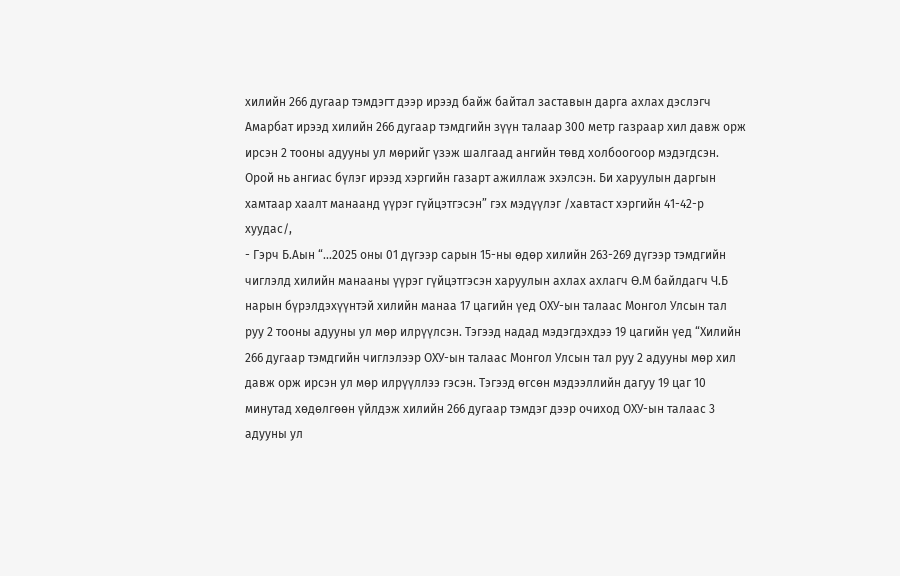хилийн 266 дугаар тэмдэгт дээр ирээд байж байтал заставын дарга ахлах дэслэгч Амарбат ирээд хилийн 266 дугаар тэмдгийн зүүн талаар 300 метр газраар хил давж орж ирсэн 2 тооны адууны ул мөрийг үзэж шалгаад ангийн төвд холбоогоор мэдэгдсэн. Орой нь ангиас бүлэг ирээд хэргийн газарт ажиллаж эхэлсэн. Би харуулын даргын хамтаар хаалт манаанд үүрэг гүйцэтгэсэн” гэх мэдүүлэг /хавтаст хэргийн 41-42-р хуудас/,
- Гэрч Б.Аын “...2025 оны 01 дүгээр сарын 15-ны өдөр хилийн 263-269 дүгээр тэмдгийн чиглэлд хилийн манааны үүрэг гүйцэтгэсэн харуулын ахлах ахлагч Ө.М байлдагч Ч.Б нарын бүрэлдэхүүнтэй хилийн манаа 17 цагийн үед ОХУ-ын талаас Монгол Улсын тал руу 2 тооны адууны ул мөр илрүүлсэн. Тэгээд надад мэдэгдэхдээ 19 цагийн үед “Хилийн 266 дугаар тэмдгийн чиглэлээр ОХУ-ын талаас Монгол Улсын тал руу 2 адууны мөр хил давж орж ирсэн ул мөр илрүүллээ гэсэн. Тэгээд өгсөн мэдээллийн дагуу 19 цаг 10 минутад хөдөлгөөн үйлдэж хилийн 266 дугаар тэмдэг дээр очиход ОХУ-ын талаас 3 адууны ул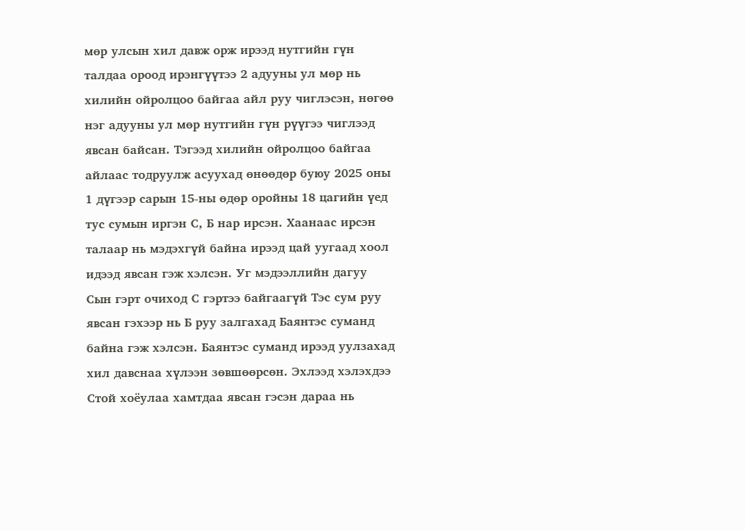мөр улсын хил давж орж ирээд нутгийн гүн талдаа ороод ирэнгүүтээ 2 адууны ул мөр нь хилийн ойролцоо байгаа айл руу чиглэсэн, нөгөө нэг адууны ул мөр нутгийн гүн рүүгээ чиглээд явсан байсан. Тэгээд хилийн ойролцоо байгаа айлаас тодруулж асуухад өнөөдөр буюу 2025 оны 1 дүгээр сарын 15-ны өдөр оройны 18 цагийн үед тус сумын иргэн С, Б нар ирсэн. Хаанаас ирсэн талаар нь мэдэхгүй байна ирээд цай уугаад хоол идээд явсан гэж хэлсэн. Уг мэдээллийн дагуу Сын гэрт очиход С гэртээ байгаагүй Тэс сум руу явсан гэхээр нь Б руу залгахад Баянтэс суманд байна гэж хэлсэн. Баянтэс суманд ирээд уулзахад хил давснаа хүлээн зөвшөөрсөн. Эхлээд хэлэхдээ Стой хоёулаа хамтдаа явсан гэсэн дараа нь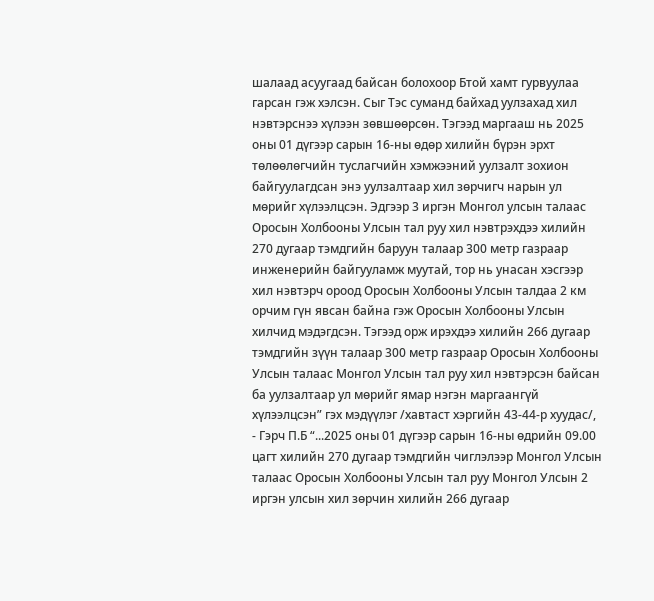шалаад асуугаад байсан болохоор Бтой хамт гурвуулаа гарсан гэж хэлсэн. Сыг Тэс суманд байхад уулзахад хил нэвтэрснээ хүлээн зөвшөөрсөн. Тэгээд маргааш нь 2025 оны 01 дүгээр сарын 16-ны өдөр хилийн бүрэн эрхт төлөөлөгчийн туслагчийн хэмжээний уулзалт зохион байгуулагдсан энэ уулзалтаар хил зөрчигч нарын ул мөрийг хүлээлцсэн. Эдгээр 3 иргэн Монгол улсын талаас Оросын Холбооны Улсын тал руу хил нэвтрэхдээ хилийн 270 дугаар тэмдгийн баруун талаар 300 метр газраар инженерийн байгууламж муутай, тор нь унасан хэсгээр хил нэвтэрч ороод Оросын Холбооны Улсын талдаа 2 км орчим гүн явсан байна гэж Оросын Холбооны Улсын хилчид мэдэгдсэн. Тэгээд орж ирэхдээ хилийн 266 дугаар тэмдгийн зүүн талаар 300 метр газраар Оросын Холбооны Улсын талаас Монгол Улсын тал руу хил нэвтэрсэн байсан ба уулзалтаар ул мөрийг ямар нэгэн маргаангүй хүлээлцсэн” гэх мэдүүлэг /хавтаст хэргийн 43-44-р хуудас/,
- Гэрч П.Б “...2025 оны 01 дүгээр сарын 16-ны өдрийн 09.00 цагт хилийн 270 дугаар тэмдгийн чиглэлээр Монгол Улсын талаас Оросын Холбооны Улсын тал руу Монгол Улсын 2 иргэн улсын хил зөрчин хилийн 266 дугаар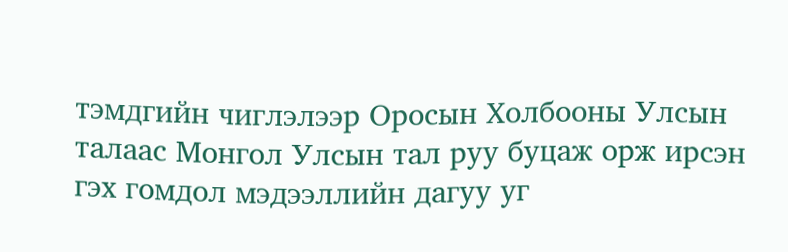тэмдгийн чиглэлээр Оросын Холбооны Улсын талаас Монгол Улсын тал руу буцаж орж ирсэн гэх гомдол мэдээллийн дагуу уг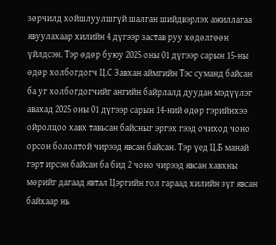зөрчилд хойшлуулшгүй шалган шийдвэрлэх ажиллагаа явуулахаар хилийн 4 дүгээр застав руу хөдөлгөөн үйлдсэн. Тэр өдөр буюу 2025 оны 01 дүгээр сарын 15-ны өдөр холбогдогч Ц.С Завхан аймгийн Тэс суманд байсан ба уг холбогдогчийг ангийн байрлалд дуудан мэдүүлэг авахад 2025 оны 01 дүгээр сарын 14-ний өдөр гэрийнхээ ойролцоо хавх тавьсан байсныг эргэх гээд очиход чоно орсон бололтой чирээд явсан байсан. Тэр үед Ц.Б манай гэрт ирсэн байсан ба бид 2 чоно чирээд явсан хавхны мөрийг дагаад явтал Цэргийн гол гараад хилийн зүг явсан байхаар нь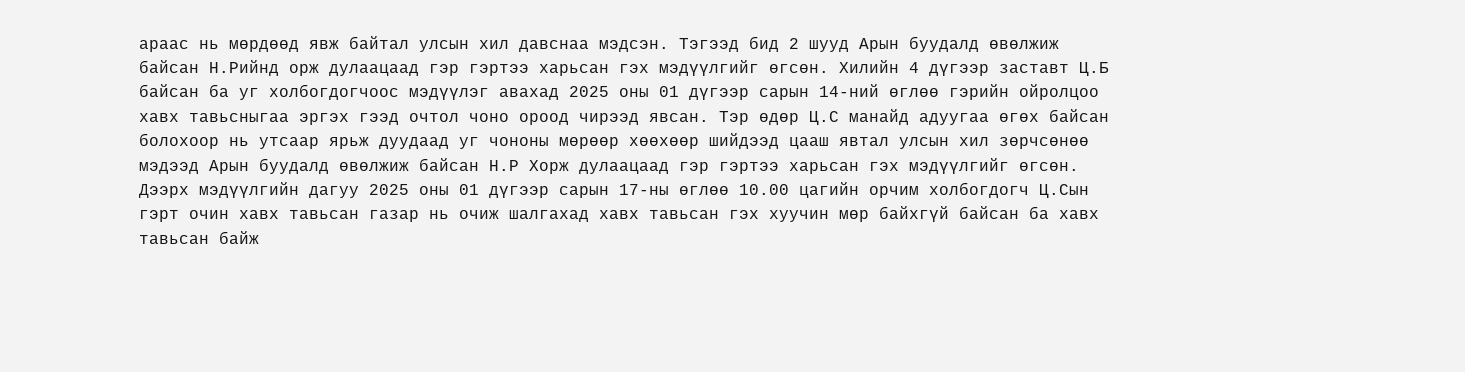араас нь мөрдөөд явж байтал улсын хил давснаа мэдсэн. Тэгээд бид 2 шууд Арын буудалд өвөлжиж байсан Н.Рийнд орж дулаацаад гэр гэртээ харьсан гэх мэдүүлгийг өгсөн. Хилийн 4 дүгээр заставт Ц.Б байсан ба уг холбогдогчоос мэдүүлэг авахад 2025 оны 01 дүгээр сарын 14-ний өглөө гэрийн ойролцоо хавх тавьсныгаа эргэх гээд очтол чоно ороод чирээд явсан. Тэр өдөр Ц.С манайд адуугаа өгөх байсан болохоор нь утсаар ярьж дуудаад уг чононы мөрөөр хөөхөөр шийдээд цааш явтал улсын хил зөрчсөнөө мэдээд Арын буудалд өвөлжиж байсан Н.Р Хорж дулаацаад гэр гэртээ харьсан гэх мэдүүлгийг өгсөн. Дээрх мэдүүлгийн дагуу 2025 оны 01 дүгээр сарын 17-ны өглөө 10.00 цагийн орчим холбогдогч Ц.Сын гэрт очин хавх тавьсан газар нь очиж шалгахад хавх тавьсан гэх хуучин мөр байхгүй байсан ба хавх тавьсан байж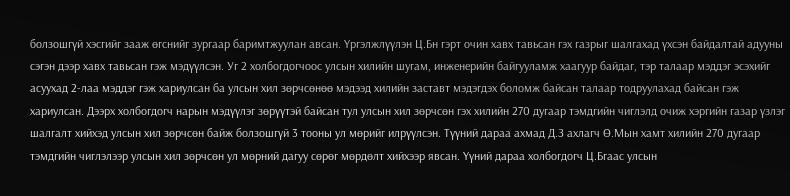болзошгүй хэсгийг зааж өгснийг зургаар баримтжуулан авсан. Үргэлжлүүлэн Ц.Бн гэрт очин хавх тавьсан гэх газрыг шалгахад үхсэн байдалтай адууны сэгэн дээр хавх тавьсан гэж мэдүүлсэн. Уг 2 холбогдогчоос улсын хилийн шугам, инженерийн байгууламж хаагуур байдаг, тэр талаар мэддэг эсэхийг асуухад 2-лаа мэддэг гэж хариулсан ба улсын хил зөрчсөнөө мэдээд хилийн заставт мэдэгдэх боломж байсан талаар тодруулахад байсан гэж хариулсан. Дээрх холбогдогч нарын мэдүүлэг зөрүүтэй байсан тул улсын хил зөрчсөн гэх хилийн 270 дугаар тэмдгийн чиглэлд очиж хэргийн газар үзлэг шалгалт хийхэд улсын хил зөрчсөн байж болзошгүй 3 тооны ул мөрийг илрүүлсэн. Түүний дараа ахмад Д.З ахлагч Ө.Мын хамт хилийн 270 дугаар тэмдгийн чиглэлээр улсын хил зөрчсөн ул мөрний дагуу сөрөг мөрдөлт хийхээр явсан. Үүний дараа холбогдогч Ц.Бгаас улсын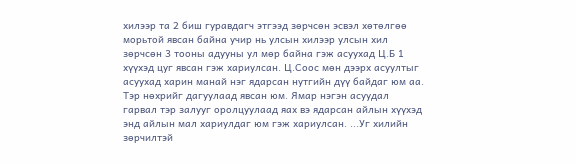хилээр та 2 биш гуравдагч этгээд зөрчсөн эсвэл хөтөлгөө морьтой явсан байна учир нь улсын хилээр улсын хил зөрчсөн 3 тооны адууны ул мөр байна гэж асуухад Ц.Б 1 хүүхэд цуг явсан гэж хариулсан. Ц.Соос мөн дээрх асуултыг асуухад харин манай нэг ядарсан нутгийн дүү байдаг юм аа. Тэр нөхрийг дагуулаад явсан юм. Ямар нэгэн асуудал гарвал тэр залууг оролцуулаад яах вэ ядарсан айлын хүүхэд энд айлын мал хариулдаг юм гэж хариулсан. ...Уг хилийн зөрчилтэй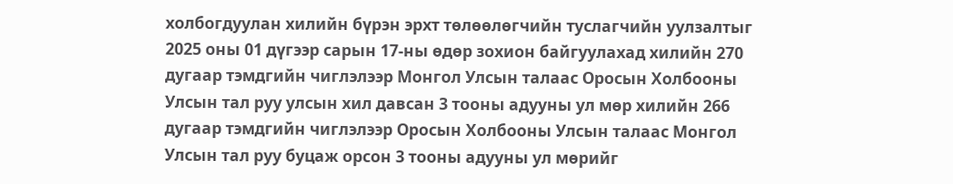холбогдуулан хилийн бүрэн эрхт төлөөлөгчийн туслагчийн уулзалтыг 2025 оны 01 дүгээр сарын 17-ны өдөр зохион байгуулахад хилийн 270 дугаар тэмдгийн чиглэлээр Монгол Улсын талаас Оросын Холбооны Улсын тал руу улсын хил давсан 3 тооны адууны ул мөр хилийн 266 дугаар тэмдгийн чиглэлээр Оросын Холбооны Улсын талаас Монгол Улсын тал руу буцаж орсон 3 тооны адууны ул мөрийг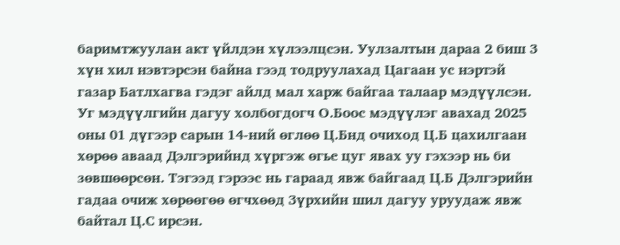баримтжуулан акт үйлдэн хүлээлцсэн. Уулзалтын дараа 2 биш 3 хүн хил нэвтэрсэн байна гээд тодруулахад Цагаан ус нэртэй газар Батлхагва гэдэг айлд мал харж байгаа талаар мэдүүлсэн. Уг мэдүүлгийн дагуу холбогдогч О.Боос мэдүүлэг авахад 2025 оны 01 дүгээр сарын 14-ний өглөө Ц.Бнд очиход Ц.Б цахилгаан хөрөө аваад Дэлгэрийнд хүргэж өгье цуг явах уу гэхээр нь би зөвшөөрсөн. Тэгээд гэрээс нь гараад явж байгаад Ц.Б Дэлгэрийн гадаа очиж хөрөөгөө өгчхөөд Зүрхийн шил дагуу уруудаж явж байтал Ц.С ирсэн.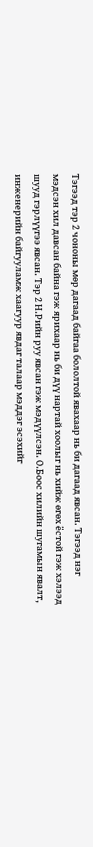Тэгээд тэр 2 чононы мөр дагаад байгаа бололтой явахаар нь би дагаад явсан. Тэгээд нэг мэдсэн хил давсан байна гэж ярихаар нь би дүү нартай хоолыг нь хийж өгөх ёстой гэж хэлээд шууд гэрлүүгээ явсан. Тэр 2 Н.Рийн руу явсан гэж мэдүүлсэн. О.Боос хилийн шугамын явалт, инженерийн байгууламж хаагуур явдаг талаар мэддэг эсэхийг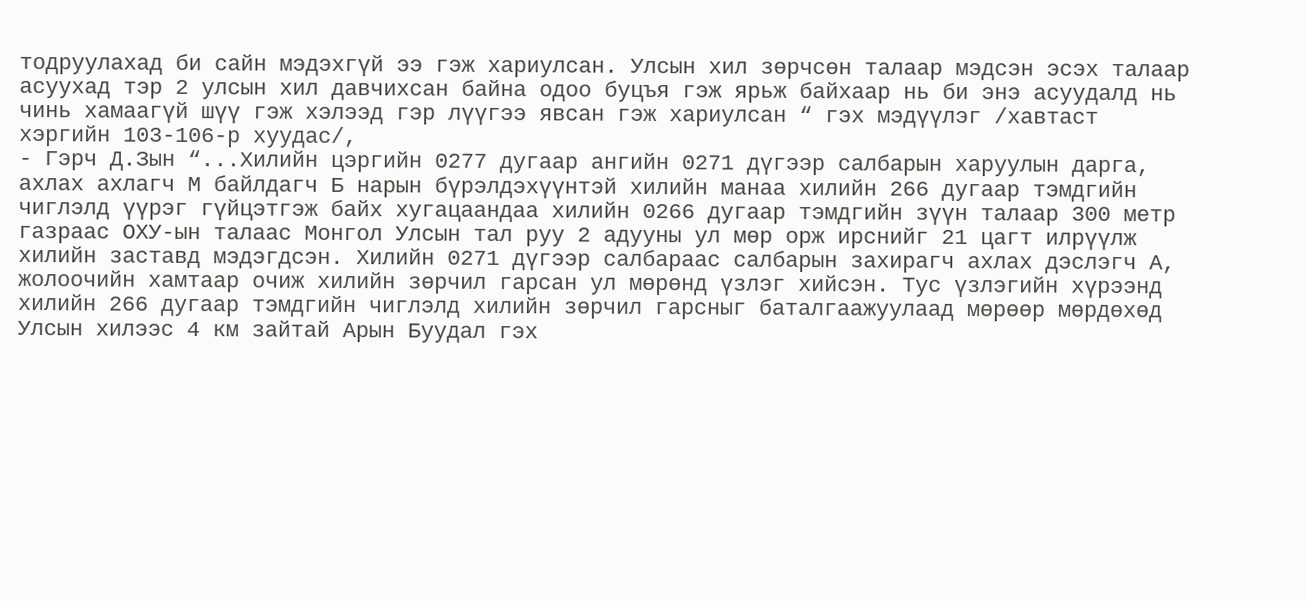тодруулахад би сайн мэдэхгүй ээ гэж хариулсан. Улсын хил зөрчсөн талаар мэдсэн эсэх талаар асуухад тэр 2 улсын хил давчихсан байна одоо буцъя гэж ярьж байхаар нь би энэ асуудалд нь чинь хамаагүй шүү гэж хэлээд гэр лүүгээ явсан гэж хариулсан “ гэх мэдүүлэг /хавтаст хэргийн 103-106-р хуудас/,
- Гэрч Д.Зын “...Хилийн цэргийн 0277 дугаар ангийн 0271 дүгээр салбарын харуулын дарга, ахлах ахлагч М байлдагч Б нарын бүрэлдэхүүнтэй хилийн манаа хилийн 266 дугаар тэмдгийн чиглэлд үүрэг гүйцэтгэж байх хугацаандаа хилийн 0266 дугаар тэмдгийн зүүн талаар 300 метр газраас ОХУ-ын талаас Монгол Улсын тал руу 2 адууны ул мөр орж ирснийг 21 цагт илрүүлж хилийн заставд мэдэгдсэн. Хилийн 0271 дүгээр салбараас салбарын захирагч ахлах дэслэгч А, жолоочийн хамтаар очиж хилийн зөрчил гарсан ул мөрөнд үзлэг хийсэн. Тус үзлэгийн хүрээнд хилийн 266 дугаар тэмдгийн чиглэлд хилийн зөрчил гарсныг баталгаажуулаад мөрөөр мөрдөхөд Улсын хилээс 4 км зайтай Арын Буудал гэх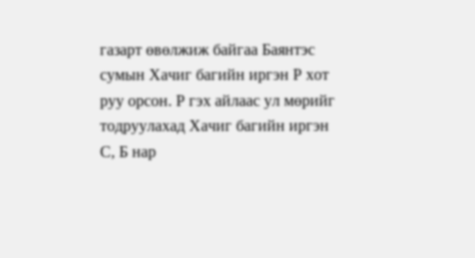газарт өвөлжиж байгаа Баянтэс сумын Хачиг багийн иргэн Р хот руу орсон. Р гэх айлаас ул мөрийг тодруулахад Хачиг багийн иргэн С, Б нар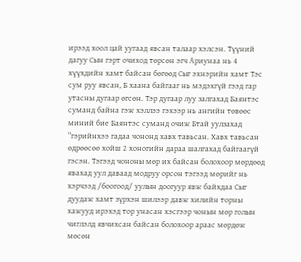ирээд хоол цай уугаад явсан талаар хэлсэн. Түүний дагуу Сын гэрт очиход төрсөн эгч Ариунаа нь 4 хүүхдийн хамт байсан бөгөөд Сыг эхнэрийн хамт Тэс сум руу явсан, Б хаана байгааг нь мэдэхгүй гээд гар утасны дугаар өгсөн. Тэр дугаар луу залгахад Баянтэс суманд байна гэж хэллээ гэхээр нь ангийн төвөөс миний бие Баянтэс суманд очиж Бтай уулзахад “гэрийнхээ гадаа чононд хавх тавьсан. Хавх тавьсан өдрөөсөө хойш 2 хоногийн дараа шалгахад байгаагүй гэсэн. Тэгээд чононы мөр их байсан болохоор мөрдөөд явахад уул даваад модруу орсон тэгээд мөрийг нь хэрчээд /боогоод/ уулын доогуур явж байхдаа Сыг дуудаж хамт зүрхэн шилээр давж хилийн торны хажууд ирэхэд тор унасан хэсгээр чонын мөр голын чиглэлд явчихсан байсан болохоор араас мөрдөж мөсөн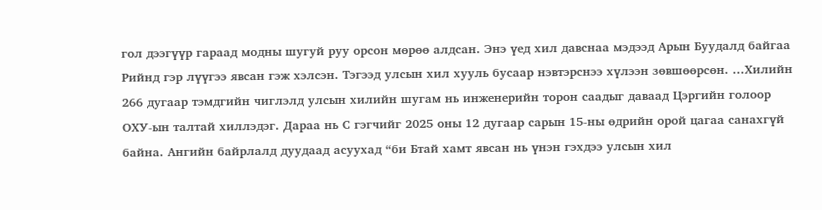гол дээгүүр гараад модны шугуй руу орсон мөрөө алдсан. Энэ үед хил давснаа мэдээд Арын Буудалд байгаа Рийнд гэр лүүгээ явсан гэж хэлсэн. Тэгээд улсын хил хууль бусаар нэвтэрснээ хүлээн зөвшөөрсөн. ...Хилийн 266 дугаар тэмдгийн чиглэлд улсын хилийн шугам нь инженерийн торон саадыг даваад Цэргийн голоор ОХУ-ын талтай хиллэдэг. Дараа нь С гэгчийг 2025 оны 12 дугаар сарын 15-ны өдрийн орой цагаа санахгүй байна. Ангийн байрлалд дуудаад асуухад “би Бтай хамт явсан нь үнэн гэхдээ улсын хил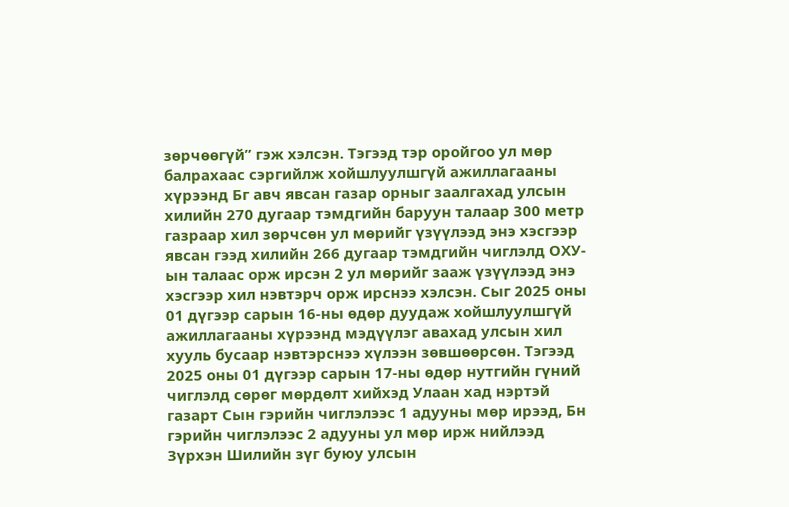зөрчөөгүй” гэж хэлсэн. Тэгээд тэр оройгоо ул мөр балрахаас сэргийлж хойшлуулшгүй ажиллагааны хүрээнд Бг авч явсан газар орныг заалгахад улсын хилийн 270 дугаар тэмдгийн баруун талаар 300 метр газраар хил зөрчсөн ул мөрийг үзүүлээд энэ хэсгээр явсан гээд хилийн 266 дугаар тэмдгийн чиглэлд ОХУ-ын талаас орж ирсэн 2 ул мөрийг зааж үзүүлээд энэ хэсгээр хил нэвтэрч орж ирснээ хэлсэн. Сыг 2025 оны 01 дүгээр сарын 16-ны өдөр дуудаж хойшлуулшгүй ажиллагааны хүрээнд мэдүүлэг авахад улсын хил хууль бусаар нэвтэрснээ хүлээн зөвшөөрсөн. Тэгээд 2025 оны 01 дүгээр сарын 17-ны өдөр нутгийн гүний чиглэлд сөрөг мөрдөлт хийхэд Улаан хад нэртэй газарт Сын гэрийн чиглэлээс 1 адууны мөр ирээд, Бн гэрийн чиглэлээс 2 адууны ул мөр ирж нийлээд Зүрхэн Шилийн зүг буюу улсын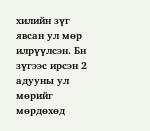хилийн зүг явсан ул мөр илрүүлсэн. Бн зүгээс ирсэн 2 адууны ул мөрийг мөрдөхөд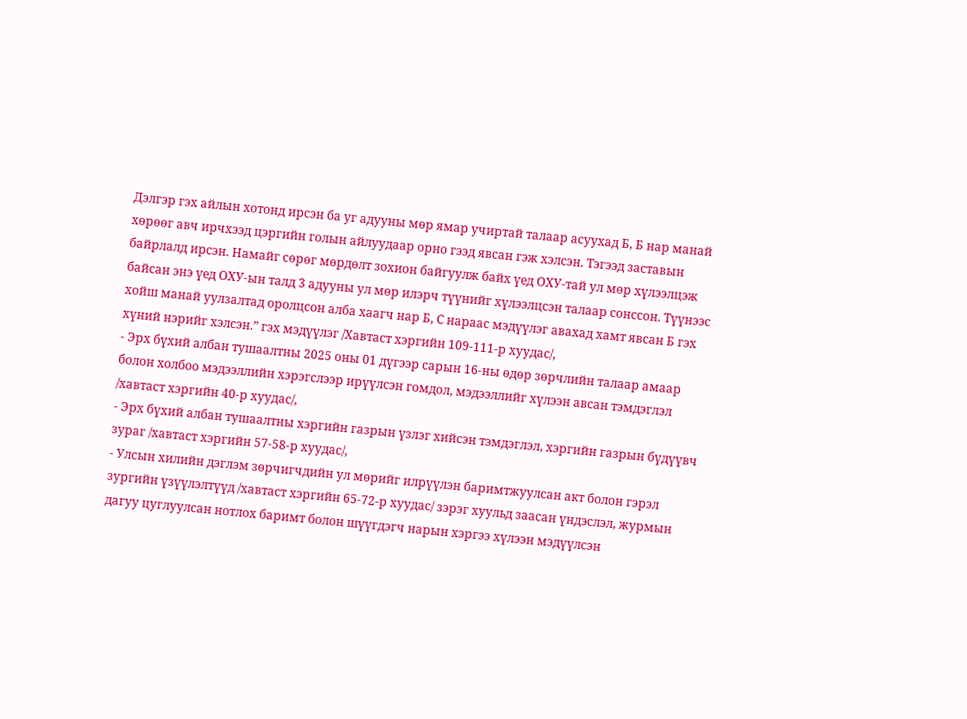Дэлгэр гэх айлын хотонд ирсэн ба уг адууны мөр ямар учиртай талаар асуухад Б, Б нар манай хөрөөг авч ирчхээд цэргийн голын айлуудаар орно гээд явсан гэж хэлсэн. Тэгээд заставын байрлалд ирсэн. Намайг сөрөг мөрдөлт зохион байгуулж байх үед ОХУ-тай ул мөр хүлээлцэж байсан энэ үед ОХУ-ын талд 3 адууны ул мөр илэрч түүнийг хүлээлцсэн талаар сонссон. Түүнээс хойш манай уулзалтад оролцсон алба хаагч нар Б, С нараас мэдүүлэг авахад хамт явсан Б гэх хүний нэрийг хэлсэн.” гэх мэдүүлэг /Хавтаст хэргийн 109-111-р хуудас/,
- Эрх бүхий албан тушаалтны 2025 оны 01 дүгээр сарын 16-ны өдөр зөрчлийн талаар амаар болон холбоо мэдээллийн хэрэгслээр ирүүлсэн гомдол, мэдээллийг хүлээн авсан тэмдэглэл /хавтаст хэргийн 40-р хуудас/,
- Эрх бүхий албан тушаалтны хэргийн газрын үзлэг хийсэн тэмдэглэл, хэргийн газрын бүдүүвч зураг /хавтаст хэргийн 57-58-р хуудас/,
- Улсын хилийн дэглэм зөрчигчдийн ул мөрийг илрүүлэн баримтжуулсан акт болон гэрэл зургийн үзүүлэлтүүд /хавтаст хэргийн 65-72-р хуудас/ зэрэг хуульд заасан үндэслэл, журмын дагуу цуглуулсан нотлох баримт болон шүүгдэгч нарын хэргээ хүлээн мэдүүлсэн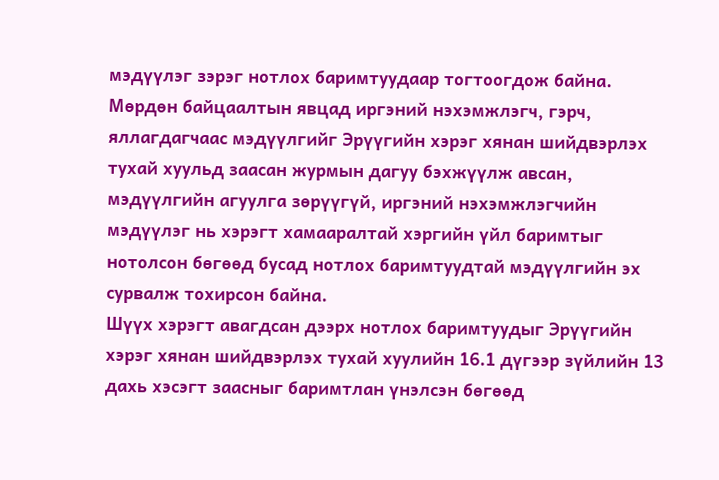мэдүүлэг зэрэг нотлох баримтуудаар тогтоогдож байна.
Мөрдөн байцаалтын явцад иргэний нэхэмжлэгч, гэрч, яллагдагчаас мэдүүлгийг Эрүүгийн хэрэг хянан шийдвэрлэх тухай хуульд заасан журмын дагуу бэхжүүлж авсан, мэдүүлгийн агуулга зөрүүгүй, иргэний нэхэмжлэгчийн мэдүүлэг нь хэрэгт хамааралтай хэргийн үйл баримтыг нотолсон бөгөөд бусад нотлох баримтуудтай мэдүүлгийн эх сурвалж тохирсон байна.
Шүүх хэрэгт авагдсан дээрх нотлох баримтуудыг Эрүүгийн хэрэг хянан шийдвэрлэх тухай хуулийн 16.1 дүгээр зүйлийн 13 дахь хэсэгт заасныг баримтлан үнэлсэн бөгөөд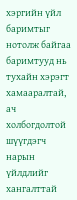хэргийн үйл баримтыг нотолж байгаа баримтууд нь тухайн хэрэгт хамааралтай, ач холбогдолтой шүүгдэгч нарын үйлдлийг хангалттай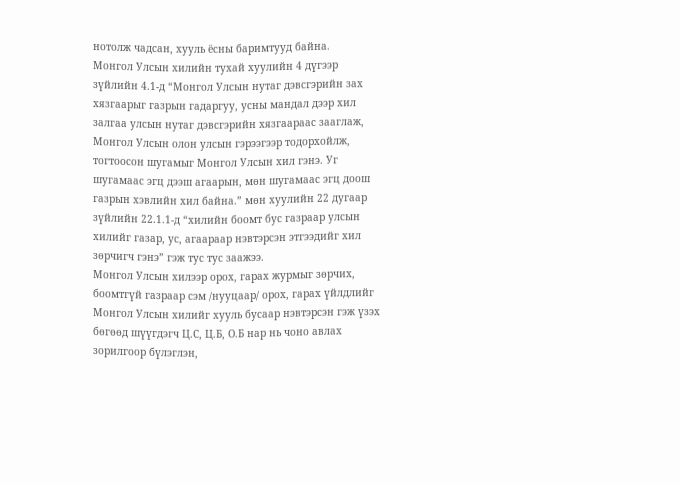нотолж чадсан, хууль ёсны баримтууд байна.
Монгол Улсын хилийн тухай хуулийн 4 дүгээр зүйлийн 4.1-д “Монгол Улсын нутаг дэвсгэрийн зах хязгаарыг газрын гадаргуу, усны мандал дээр хил залгаа улсын нутаг дэвсгэрийн хязгаараас зааглаж, Монгол Улсын олон улсын гэрээгээр тодорхойлж, тогтоосон шугамыг Монгол Улсын хил гэнэ. Уг шугамаас эгц дээш агаарын, мөн шугамаас эгц доош газрын хэвлийн хил байна.” мөн хуулийн 22 дугаар зүйлийн 22.1.1-д “хилийн боомт бус газраар улсын хилийг газар, ус, агаараар нэвтэрсэн этгээдийг хил зөрчигч гэнэ” гэж тус тус заажээ.
Монгол Улсын хилээр орох, гарах журмыг зөрчих, боомтгүй газраар сэм /нууцаар/ орох, гарах үйлдлийг Монгол Улсын хилийг хууль бусаар нэвтэрсэн гэж үзэх бөгөөд шүүгдэгч Ц.С, Ц.Б, О.Б нар нь чоно авлах зорилгоор бүлэглэн,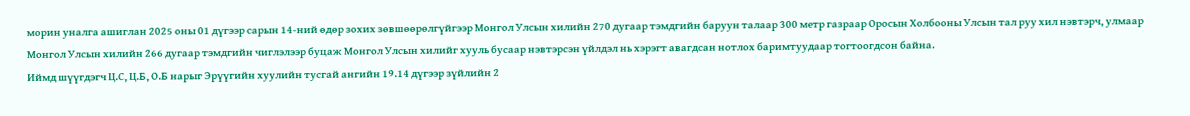морин уналга ашиглан 2025 оны 01 дүгээр сарын 14-ний өдөр зохих зөвшөөрөлгүйгээр Монгол Улсын хилийн 270 дугаар тэмдгийн баруун талаар 300 метр газраар Оросын Холбооны Улсын тал руу хил нэвтэрч, улмаар Монгол Улсын хилийн 266 дугаар тэмдгийн чиглэлээр буцаж Монгол Улсын хилийг хууль бусаар нэвтэрсэн үйлдэл нь хэрэгт авагдсан нотлох баримтуудаар тогтоогдсон байна.
Иймд шүүгдэгч Ц.С, Ц.Б, О.Б нарыг Эрүүгийн хуулийн тусгай ангийн 19.14 дүгээр зүйлийн 2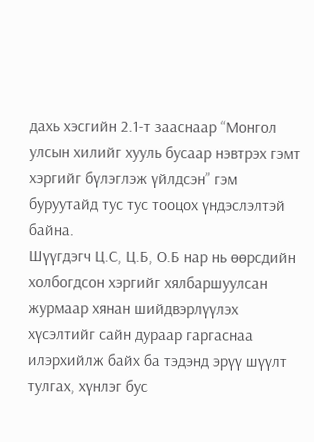дахь хэсгийн 2.1-т зааснаар “Монгол улсын хилийг хууль бусаар нэвтрэх гэмт хэргийг бүлэглэж үйлдсэн” гэм буруутайд тус тус тооцох үндэслэлтэй байна.
Шүүгдэгч Ц.С, Ц.Б, О.Б нар нь өөрсдийн холбогдсон хэргийг хялбаршуулсан журмаар хянан шийдвэрлүүлэх хүсэлтийг сайн дураар гаргаснаа илэрхийлж байх ба тэдэнд эрүү шүүлт тулгах, хүнлэг бус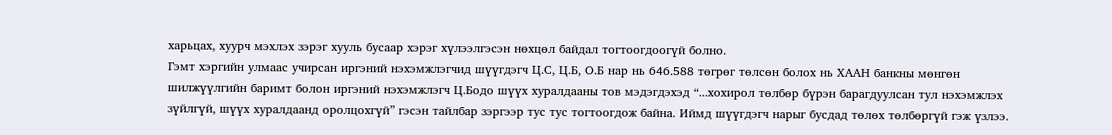харьцах, хуурч мэхлэх зэрэг хууль бусаар хэрэг хүлээлгэсэн нөхцөл байдал тогтоогдоогүй болно.
Гэмт хэргийн улмаас учирсан иргэний нэхэмжлэгчид шүүгдэгч Ц.С, Ц.Б, О.Б нар нь 646.588 төгрөг төлсөн болох нь ХААН банкны мөнгөн шилжүүлгийн баримт болон иргэний нэхэмжлэгч Ц.Бодо шүүх хуралдааны тов мэдэгдэхэд “...хохирол төлбөр бүрэн барагдуулсан тул нэхэмжлэх зүйлгүй, шүүх хуралдаанд оролцохгүй” гэсэн тайлбар зэргээр тус тус тогтоогдож байна. Иймд шүүгдэгч нарыг бусдад төлөх төлбөргүй гэж үзлээ.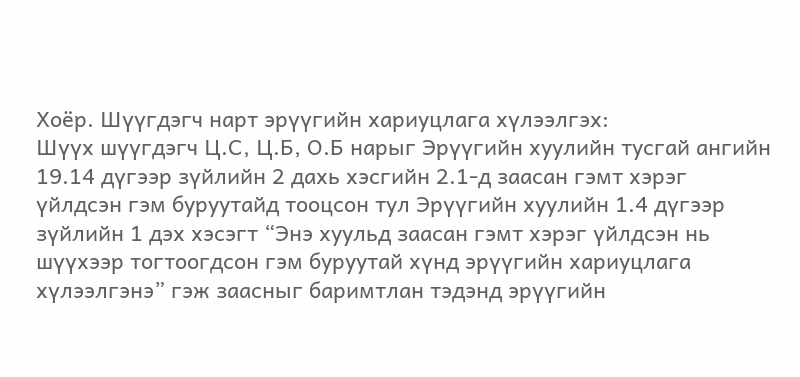Хоёр. Шүүгдэгч нарт эрүүгийн хариуцлага хүлээлгэх:
Шүүх шүүгдэгч Ц.С, Ц.Б, О.Б нарыг Эрүүгийн хуулийн тусгай ангийн 19.14 дүгээр зүйлийн 2 дахь хэсгийн 2.1-д заасан гэмт хэрэг үйлдсэн гэм буруутайд тооцсон тул Эрүүгийн хуулийн 1.4 дүгээр зүйлийн 1 дэх хэсэгт “Энэ хуульд заасан гэмт хэрэг үйлдсэн нь шүүхээр тогтоогдсон гэм буруутай хүнд эрүүгийн хариуцлага хүлээлгэнэ” гэж заасныг баримтлан тэдэнд эрүүгийн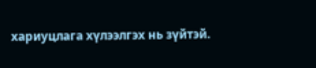хариуцлага хүлээлгэх нь зүйтэй.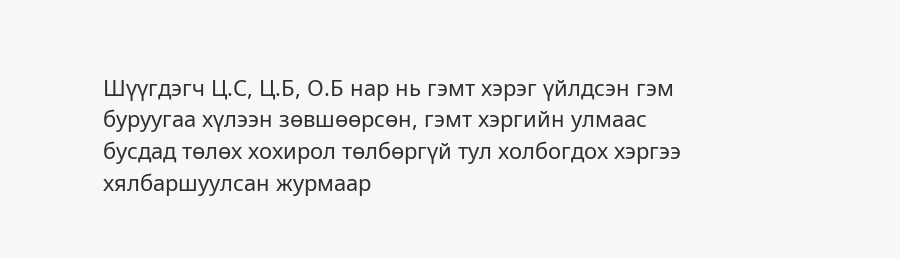Шүүгдэгч Ц.С, Ц.Б, О.Б нар нь гэмт хэрэг үйлдсэн гэм буруугаа хүлээн зөвшөөрсөн, гэмт хэргийн улмаас бусдад төлөх хохирол төлбөргүй тул холбогдох хэргээ хялбаршуулсан журмаар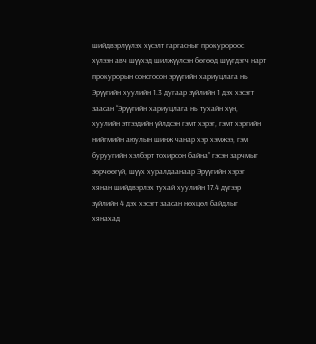шийдвэрлүүлэх хүсэлт гаргасныг прокуророос хүлээн авч шүүхэд шилжүүлсэн бөгөөд шүүгдэгч нарт прокурорын сонсгосон эрүүгийн хариуцлага нь Эрүүгийн хуулийн 1.3 дугаар зүйлийн 1 дэх хэсэгт заасан “Эрүүгийн хариуцлага нь тухайн хүн, хуулийн этгээдийн үйлдсэн гэмт хэрэг, гэмт хэргийн нийгмийн аюулын шинж чанар хэр хэмжээ, гэм буруугийн хэлбэрт тохирсон байна” гэсэн зарчмыг зөрчөөгүй, шүүх хуралдаанаар Эрүүгийн хэрэг хянан шийдвэрлэх тухай хуулийн 17.4 дүгээр зүйлийн 4 дэх хэсэгт заасан нөхцөл байдлыг хянахад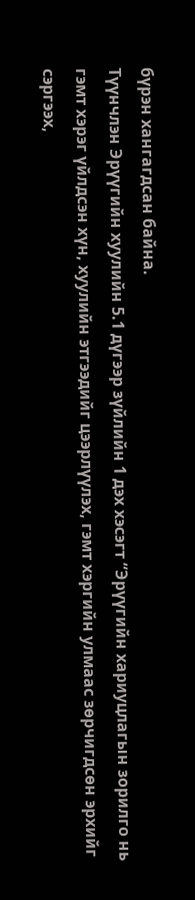бүрэн хангагдсан байна.
Түүнчлэн Эрүүгийн хуулийн 5.1 дүгээр зүйлийн 1 дэх хэсэгт “Эрүүгийн хариуцлагын зорилго нь гэмт хэрэг үйлдсэн хүн, хуулийн этгээдийг цээрлүүлэх, гэмт хэргийн улмаас зөрчигдсөн эрхийг сэргээх,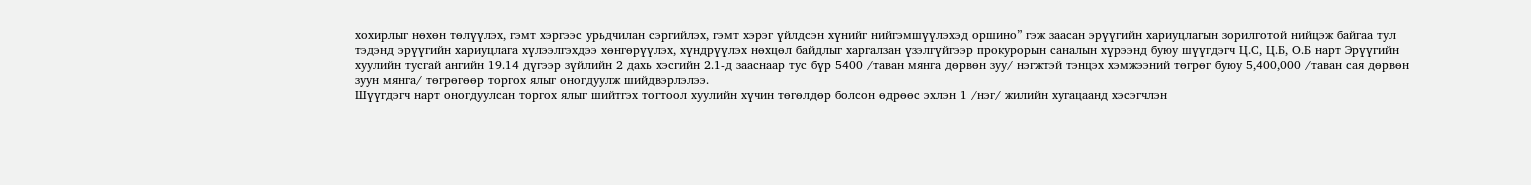хохирлыг нөхөн төлүүлэх, гэмт хэргээс урьдчилан сэргийлэх, гэмт хэрэг үйлдсэн хүнийг нийгэмшүүлэхэд оршино” гэж заасан эрүүгийн хариуцлагын зорилготой нийцэж байгаа тул тэдэнд эрүүгийн хариуцлага хүлээлгэхдээ хөнгөрүүлэх, хүндрүүлэх нөхцөл байдлыг харгалзан үзэлгүйгээр прокурорын саналын хүрээнд буюу шүүгдэгч Ц.С, Ц.Б, О.Б нарт Эрүүгийн хуулийн тусгай ангийн 19.14 дүгээр зүйлийн 2 дахь хэсгийн 2.1-д зааснаар тус бүр 5400 /таван мянга дөрвөн зуу/ нэгжтэй тэнцэх хэмжээний төгрөг буюу 5,400,000 /таван сая дөрвөн зуун мянга/ төгрөгөөр торгох ялыг оногдуулж шийдвэрлэлээ.
Шүүгдэгч нарт оногдуулсан торгох ялыг шийтгэх тогтоол хуулийн хүчин төгөлдөр болсон өдрөөс эхлэн 1 /нэг/ жилийн хугацаанд хэсэгчлэн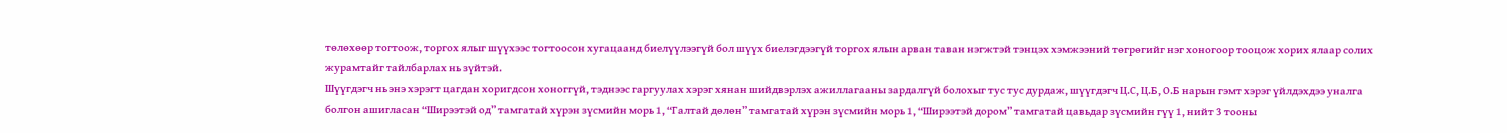төлөхөөр тогтоож, торгох ялыг шүүхээс тогтоосон хугацаанд биелүүлээгүй бол шүүх биелэгдээгүй торгох ялын арван таван нэгжтэй тэнцэх хэмжээний төгрөгийг нэг хоногоор тооцож хорих ялаар солих журамтайг тайлбарлах нь зүйтэй.
Шүүгдэгч нь энэ хэрэгт цагдан хоригдсон хоноггүй, тэднээс гаргуулах хэрэг хянан шийдвэрлэх ажиллагааны зардалгүй болохыг тус тус дурдаж, шүүгдэгч Ц.С, Ц.Б, О.Б нарын гэмт хэрэг үйлдэхдээ уналга болгон ашигласан “Ширээтэй од” тамгатай хүрэн зүсмийн морь 1, “Галтай дөлөн” тамгатай хүрэн зүсмийн морь 1, “Ширээтэй дором” тамгатай цавьдар зүсмийн гүү 1, нийт 3 тооны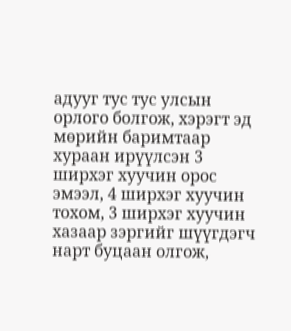адууг тус тус улсын орлого болгож, хэрэгт эд мөрийн баримтаар хураан ирүүлсэн 3 ширхэг хуучин орос эмээл, 4 ширхэг хуучин тохом, 3 ширхэг хуучин хазаар зэргийг шүүгдэгч нарт буцаан олгож,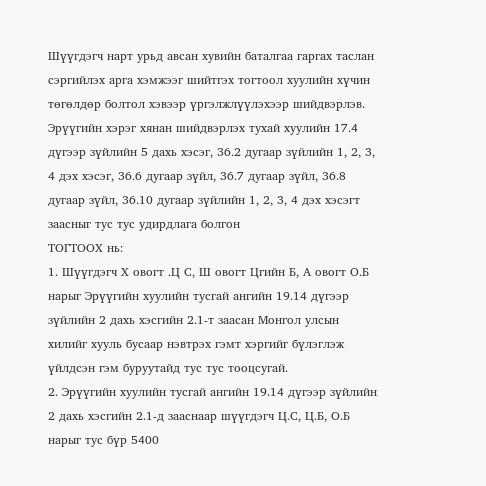Шүүгдэгч нарт урьд авсан хувийн баталгаа гаргах таслан сэргийлэх арга хэмжээг шийтгэх тогтоол хуулийн хүчин төгөлдөр болтол хэвээр үргэлжлүүлэхээр шийдвэрлэв.
Эрүүгийн хэрэг хянан шийдвэрлэх тухай хуулийн 17.4 дүгээр зүйлийн 5 дахь хэсэг, 36.2 дугаар зүйлийн 1, 2, 3, 4 дэх хэсэг, 36.6 дугаар зүйл, 36.7 дугаар зүйл, 36.8 дугаар зүйл, 36.10 дугаар зүйлийн 1, 2, 3, 4 дэх хэсэгт заасныг тус тус удирдлага болгон
ТОГТООХ нь:
1. Шүүгдэгч Х овогт .Ц С, Ш овогт Цгийн Б, А овогт О.Б нарыг Эрүүгийн хуулийн тусгай ангийн 19.14 дүгээр зүйлийн 2 дахь хэсгийн 2.1-т заасан Монгол улсын хилийг хууль бусаар нэвтрэх гэмт хэргийг бүлэглэж үйлдсэн гэм буруутайд тус тус тооцсугай.
2. Эрүүгийн хуулийн тусгай ангийн 19.14 дүгээр зүйлийн 2 дахь хэсгийн 2.1-д зааснаар шүүгдэгч Ц.С, Ц.Б, О.Б нарыг тус бүр 5400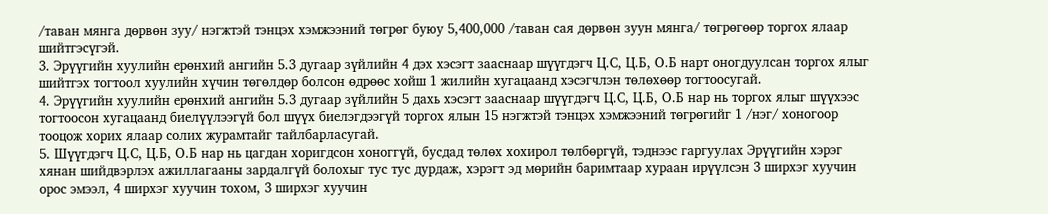/таван мянга дөрвөн зуу/ нэгжтэй тэнцэх хэмжээний төгрөг буюу 5,400,000 /таван сая дөрвөн зуун мянга/ төгрөгөөр торгох ялаар шийтгэсүгэй.
3. Эрүүгийн хуулийн ерөнхий ангийн 5.3 дугаар зүйлийн 4 дэх хэсэгт зааснаар шүүгдэгч Ц.С, Ц.Б, О.Б нарт оногдуулсан торгох ялыг шийтгэх тогтоол хуулийн хүчин төгөлдөр болсон өдрөөс хойш 1 жилийн хугацаанд хэсэгчлэн төлөхөөр тогтоосугай.
4. Эрүүгийн хуулийн ерөнхий ангийн 5.3 дугаар зүйлийн 5 дахь хэсэгт зааснаар шүүгдэгч Ц.С, Ц.Б, О.Б нар нь торгох ялыг шүүхээс тогтоосон хугацаанд биелүүлээгүй бол шүүх биелэгдээгүй торгох ялын 15 нэгжтэй тэнцэх хэмжээний төгрөгийг 1 /нэг/ хоногоор тооцож хорих ялаар солих журамтайг тайлбарласугай.
5. Шүүгдэгч Ц.С, Ц.Б, О.Б нар нь цагдан хоригдсон хоноггүй, бусдад төлөх хохирол төлбөргүй, тэднээс гаргуулах Эрүүгийн хэрэг хянан шийдвэрлэх ажиллагааны зардалгүй болохыг тус тус дурдаж, хэрэгт эд мөрийн баримтаар хураан ирүүлсэн 3 ширхэг хуучин орос эмээл, 4 ширхэг хуучин тохом, 3 ширхэг хуучин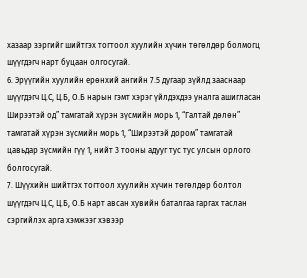хазаар зэргийг шийтгэх тогтоол хуулийн хүчин төгөлдөр болмогц шүүгдэгч нарт буцаан олгосугай.
6. Эрүүгийн хуулийн ерөнхий ангийн 7.5 дугаар зүйлд зааснаар шүүгдэгч Ц.С, Ц.Б, О.Б нарын гэмт хэрэг үйлдэхдээ уналга ашигласан Ширээтэй од” тамгатай хүрэн зүсмийн морь 1, “Галтай дөлөн” тамгатай хүрэн зүсмийн морь 1, “Ширээтэй дором” тамгатай цавьдар зүсмийн гүү 1, нийт 3 тооны адууг тус тус улсын орлого болгосугай.
7. Шүүхийн шийтгэх тогтоол хуулийн хүчин төгөлдөр болтол шүүгдэгч Ц.С, Ц.Б, О.Б нарт авсан хувийн баталгаа гаргах таслан сэргийлэх арга хэмжээг хэвээр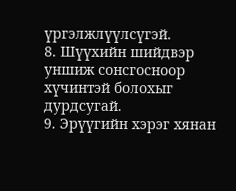үргэлжлүүлсүгэй.
8. Шүүхийн шийдвэр уншиж сонсгосноор хүчинтэй болохыг дурдсугай.
9. Эрүүгийн хэрэг хянан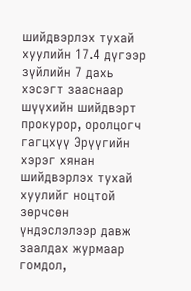шийдвэрлэх тухай хуулийн 17.4 дүгээр зүйлийн 7 дахь хэсэгт зааснаар шүүхийн шийдвэрт прокурор, оролцогч гагцхүү Эрүүгийн хэрэг хянан шийдвэрлэх тухай хуулийг ноцтой зөрчсөн үндэслэлээр давж заалдах журмаар гомдол,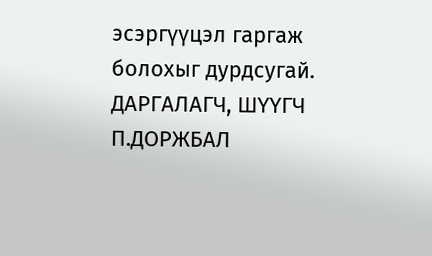эсэргүүцэл гаргаж болохыг дурдсугай.
ДАРГАЛАГЧ, ШҮҮГЧ П.ДОРЖБАЛ